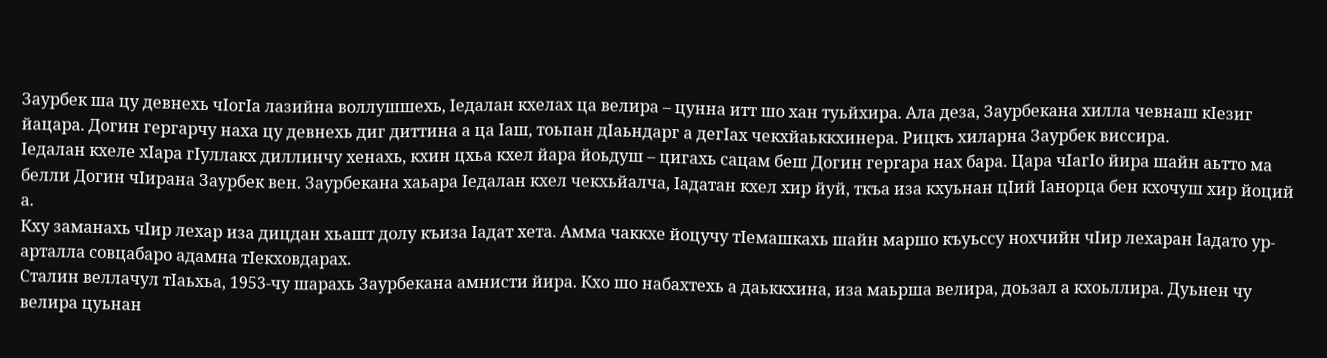Заурбек ша цу девнехь чIогIа лазийна воллушшехь, Iедалан кхелах ца велира – цунна итт шо хан туьйхира. Ала деза, Заурбекана хилла чевнаш кIезиг йацара. Догин гергарчу наха цу девнехь диг диттина а ца Iаш, тоьпан дIаьндарг а дегIах чекхйаьккхинера. Рицкъ хиларна Заурбек виссира.
Iедалан кхеле хIара гIуллакх диллинчу хенахь, кхин цхьа кхел йара йоьдуш – цигахь сацам беш Догин гергара нах бара. Цара чIагIо йира шайн аьтто ма белли Догин чIирана Заурбек вен. Заурбекана хаьара Iедалан кхел чекхьйалча, Iадатан кхел хир йуй, ткъа иза кхуьнан цIий Iанорца бен кхочуш хир йоций а.
Кху заманахь чIир лехар иза дицдан хьашт долу къиза Iадат хета. Амма чаккхе йоцучу тIемашкахь шайн маршо къуьссу нохчийн чIир лехаран Iадато ур-арталла совцабаро адамна тIекховдарах.
Сталин веллачул тIаьхьа, 1953-чу шарахь Заурбекана амнисти йира. Кхо шо набахтехь а даьккхина, иза маьрша велира, доьзал а кхоьллира. Дуьнен чу велира цуьнан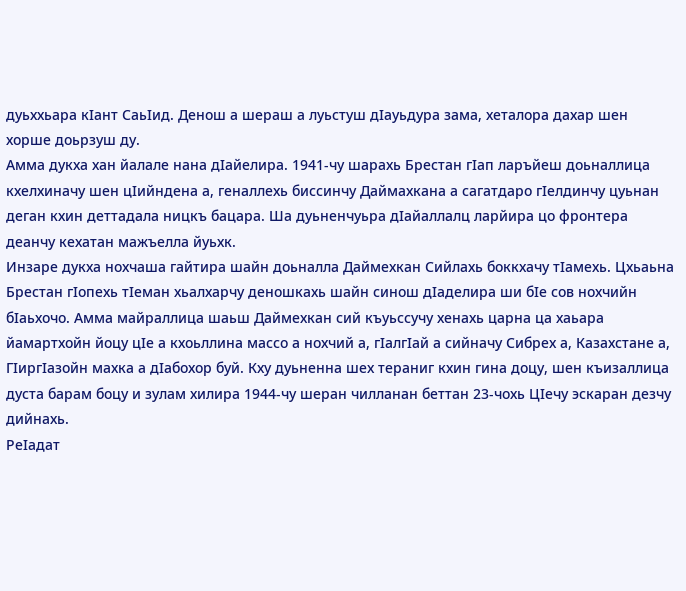дуьххьара кIант СаьIид. Денош а шераш а луьстуш дIауьдура зама, хеталора дахар шен хорше доьрзуш ду.
Амма дукха хан йалале нана дIайелира. 1941-чу шарахь Брестан гIап ларъйеш доьналлица кхелхиначу шен цIийндена а, геналлехь биссинчу Даймахкана а сагатдаро гIелдинчу цуьнан деган кхин деттадала ницкъ бацара. Ша дуьненчуьра дIайаллалц ларйира цо фронтера деанчу кехатан мажъелла йуьхк.
Инзаре дукха нохчаша гайтира шайн доьналла Даймехкан Сийлахь боккхачу тIамехь. Цхьаьна Брестан гIопехь тIеман хьалхарчу деношкахь шайн синош дIаделира ши бIе сов нохчийн бIаьхочо. Амма майраллица шаьш Даймехкан сий къуьссучу хенахь царна ца хаьара йамартхойн йоцу цIе а кхоьллина массо а нохчий а, гIалгIай а сийначу Сибрех а, Казахстане а, ГIиргIазойн махка а дIабохор буй. Кху дуьненна шех тераниг кхин гина доцу, шен къизаллица дуста барам боцу и зулам хилира 1944-чу шеран чилланан беттан 23-чохь ЦIечу эскаран дезчу дийнахь.
РеIадат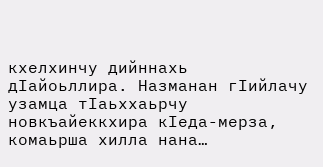кхелхинчу дийннахь дIайоьллира. Назманан гIийлачу узамца тIаьххаьрчу новкъайеккхира кIеда-мерза, комаьрша хилла нана…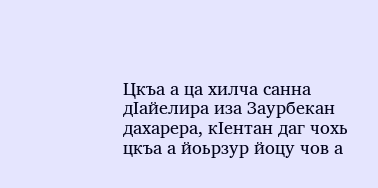Цкъа а ца хилча санна дIайелира иза Заурбекан дахарера, кIентан даг чохь цкъа а йоьрзур йоцу чов а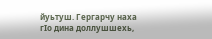йуьтуш. Гергарчу наха гIо дина доллушшехь,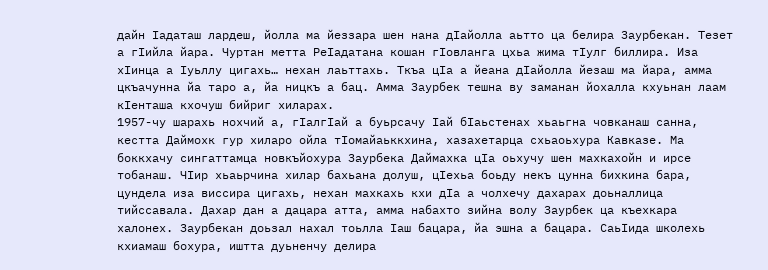дайн Iадаташ лардеш, йолла ма йеззара шен нана дIайолла аьтто ца белира Заурбекан. Тезет а гIийла йара. Чуртан метта РеIадатана кошан гIовланга цхьа жима тIулг биллира. Иза хIинца а Iуьллу цигахь… нехан лаьттахь. Ткъа цIа а йеана дIайолла йезаш ма йара, амма цкъачунна йа таро а, йа ницкъ а бац. Амма Заурбек тешна ву заманан йохалла кхуьнан лаам кIенташа кхочуш бийриг хиларах.
1957-чу шарахь нохчий а, гIалгIай а буьрсачу Iай бIаьстенах хьаьгна човканаш санна, кестта Даймохк гур хиларо ойла тIомайаьккхина, хазахетарца схьаоьхура Кавказе. Ма боккхачу сингаттамца новкъйохура Заурбека Даймахка цIа оьхучу шен махкахойн и ирсе тобанаш. ЧIир хьаьрчина хилар бахьана долуш, цIехьа боьду некъ цунна бихкина бара, цундела иза виссира цигахь, нехан махкахь кхи дIа а чолхечу дахарах доьналлица тийссавала. Дахар дан а дацара атта, амма набахто зийна волу Заурбек ца къехкара халонех. Заурбекан доьзал нахал тоьлла Iаш бацара, йа эшна а бацара. СаьIида школехь кхиамаш бохура, иштта дуьненчу делира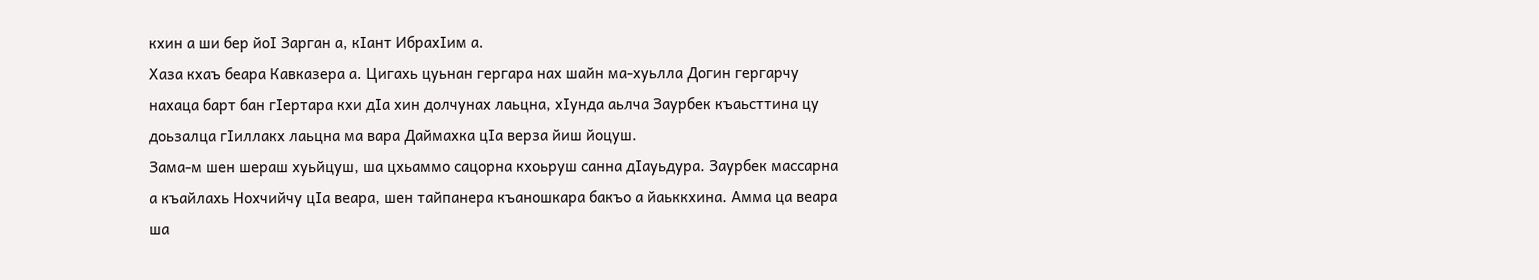кхин а ши бер йоI Зарган а, кIант ИбрахIим а.
Хаза кхаъ беара Кавказера а. Цигахь цуьнан гергара нах шайн ма-хуьлла Догин гергарчу нахаца барт бан гIертара кхи дIа хин долчунах лаьцна, хIунда аьлча Заурбек къаьсттина цу доьзалца гIиллакх лаьцна ма вара Даймахка цIа верза йиш йоцуш.
Зама-м шен шераш хуьйцуш, ша цхьаммо сацорна кхоьруш санна дIауьдура. Заурбек массарна а къайлахь Нохчийчу цIа веара, шен тайпанера къаношкара бакъо а йаьккхина. Амма ца веара ша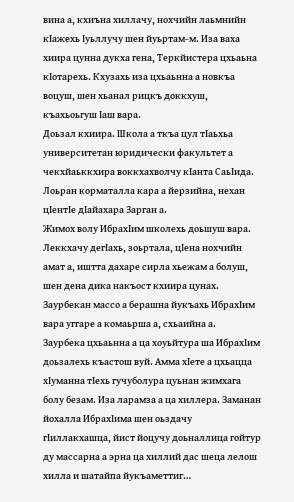вина а, кхиъна хиллачу, нохчийн лаьмнийн кIажехь Iуьллучу шен йуьртам-м. Иза ваха хиира цунна дукха гена, Теркйистера цхьаьна кIотарехь. Кхузахь иза цхьаьнна а новкъа воцуш, шен хьанал рицкъ доккхуш, къахьоьгуш Iаш вара.
Доьзал кхиира. Школа а ткъа цул тIаьхьа университетан юридически факультет а чекхйаьккхира воккхахволчу кIанта СаьIида. Лоьран корматалла кара а йерзийна, нехан цIентIе дIайахара Зарган а.
Жимох волу ИбрахIим школехь доьшуш вара. Леккхачу дегIахь, зоьртала, цIена нохчийн амат а, иштта дахаре сирла хьежам а болуш, шен дена дика накъост кхиира цунах. Заурбекан массо а берашна йукъахь ИбрахIим вара уггаре а комаьрша а, схьаийна а.
Заурбека цхьаьнна а ца хоуьйтура ша ИбрахIим доьзалехь къастош вуй. Амма хIете а цхьацца хIуманна тIехь гучуболура цуьнан жимхага болу безам. Иза ларамза а ца хиллера. Заманан йохалла ИбрахIима шен оьздачу гIиллакхашца, йист йоцучу доьналлица гойтур ду массарна а эрна ца хиллий дас шеца лелош хилла и шатайпа йукъаметтиг…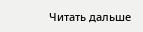Читать дальше